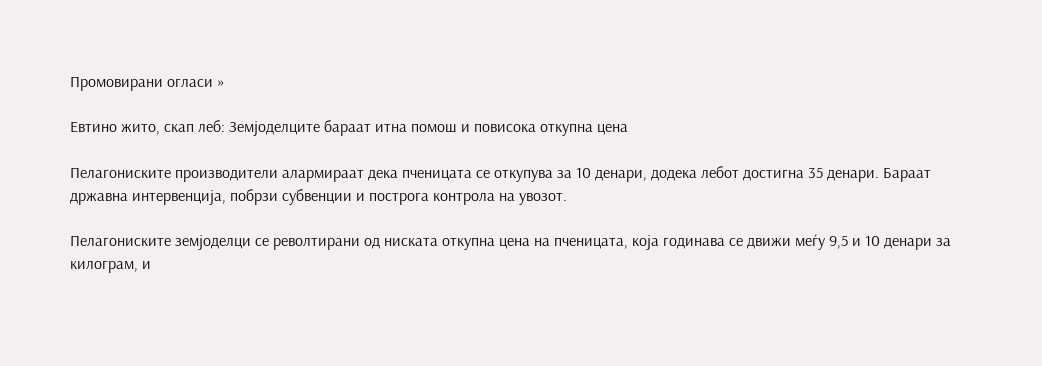Промовирани огласи »

Евтино жито, скап леб: Земјоделците бараат итна помош и повисока откупна цена

Пелагониските производители алармираат дека пченицата се откупува за 10 денари, додека лебот достигна 35 денари. Бараат државна интервенција, побрзи субвенции и построга контрола на увозот.

Пелагониските земјоделци се револтирани од ниската откупна цена на пченицата, која годинава се движи меѓу 9,5 и 10 денари за килограм, и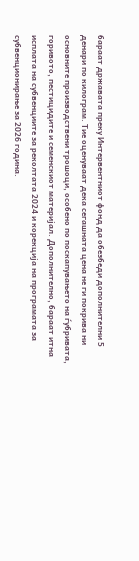бараат државата преку Интервентниот фонд да обезбеди дополнителни 5 денари по килограм. Тие оценуваат дека сегашната цена не ги покрива ни основните производствени трошоци, особено по поскапувањето на ѓубривата, горивото, пестицидите и семенскиот материјал. Дополнително, бараат итна исплата на субвенциите за реколтата 2024 и корекција на програмата за субвенционирање за 2026 година.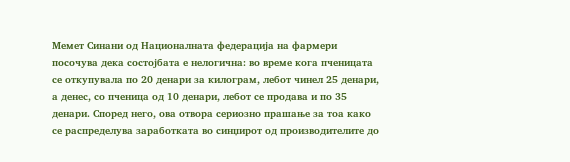Мемет Синани од Националната федерација на фармери посочува дека состојбата е нелогична: во време кога пченицата се откупувала по 20 денари за килограм, лебот чинел 25 денари, а денес, со пченица од 10 денари, лебот се продава и по 35 денари. Според него, ова отвора сериозно прашање за тоа како се распределува заработката во синџирот од производителите до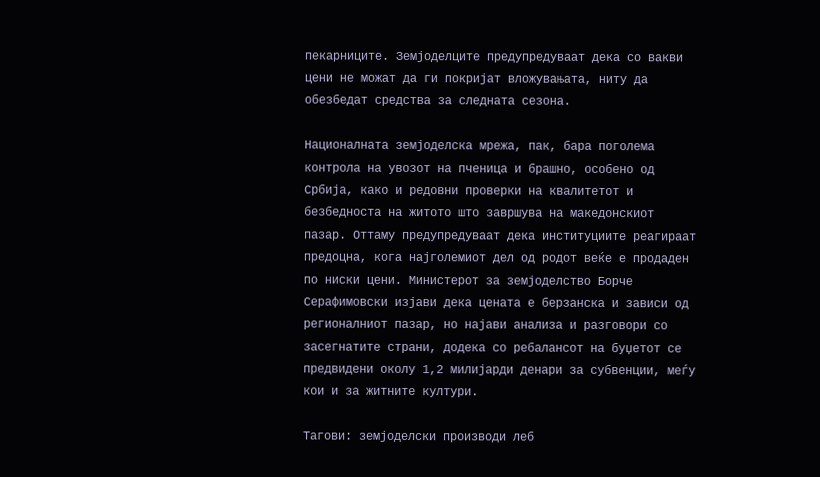пекарниците. Земјоделците предупредуваат дека со вакви цени не можат да ги покријат вложувањата, ниту да обезбедат средства за следната сезона.

Националната земјоделска мрежа, пак, бара поголема контрола на увозот на пченица и брашно, особено од Србија, како и редовни проверки на квалитетот и безбедноста на житото што завршува на македонскиот пазар. Оттаму предупредуваат дека институциите реагираат предоцна, кога најголемиот дел од родот веќе е продаден по ниски цени. Министерот за земјоделство Борче Серафимовски изјави дека цената е берзанска и зависи од регионалниот пазар, но најави анализа и разговори со засегнатите страни, додека со ребалансот на буџетот се предвидени околу 1,2 милијарди денари за субвенции, меѓу кои и за житните култури.

Тагови: земјоделски производи леб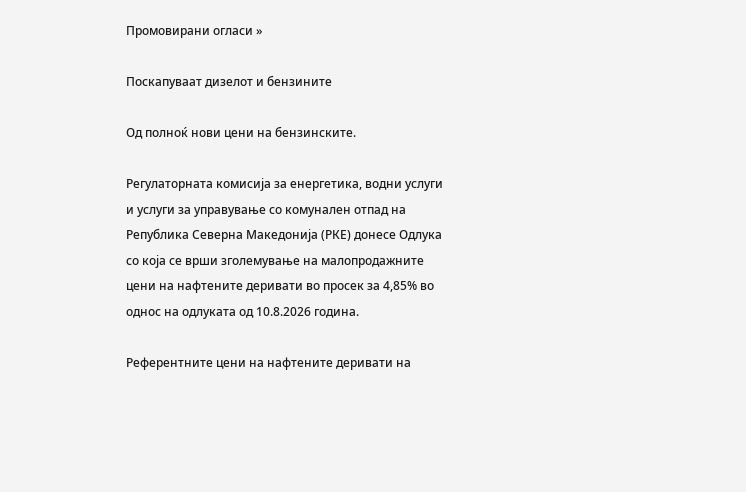Промовирани огласи »

Поскапуваат дизелот и бензините

Од полноќ нови цени на бензинските.

Регулаторната комисија за енергетика, водни услуги и услуги за управување со комунален отпад на Република Северна Македонија (РКЕ) донесе Одлука со која се врши зголемување на малопродажните цени на нафтените деривати во просек за 4,85% во однос на одлуката од 10.8.2026 година.

Референтните цени на нафтените деривати на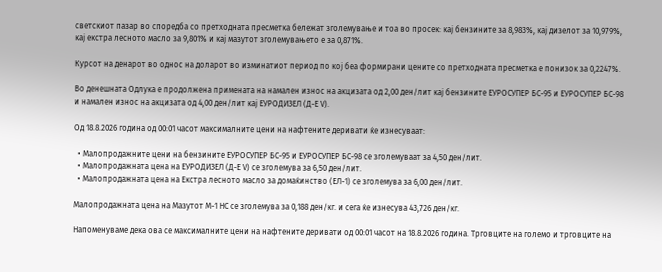светскиот пазар во споредба со претходната пресметка бележат зголемување и тоа во просек: кај бензините за 8,983%, кај дизелот за 10,979%, кај екстра лесното масло за 9,801% и кај мазутот зголемувањето е за 0,871%.

Курсот на денарот во однос на доларот во изминатиот период по кој беа формирани цените со претходната пресметка е понизок за 0,2247%.

Во денешната Одлука е продолжена примената на намален износ на акцизата од 2,00 ден/лит кај бензините ЕУРОСУПЕР БС-95 и ЕУРОСУПЕР БС-98 и намален износ на акцизата од 4,00 ден/лит кај ЕУРОДИЗЕЛ (Д-Е V).

Од 18.8.2026 година од 00:01 часот максималните цени на нафтените деривати ќе изнесуваат:

  • Малопродажните цени на бензините ЕУРОСУПЕР БС-95 и ЕУРОСУПЕР БС-98 се зголемуваат за 4,50 ден/лит.
  • Малопродажната цена на ЕУРОДИЗЕЛ (Д-Е V) се зголемува за 6,50 ден/лит.
  • Малопродажната цена на Екстра лесното масло за домаќинство (ЕЛ-1) се зголемува за 6,00 ден/лит.

Малопродажната цена на Мазутот М-1 НС се зголемува за 0,188 ден/кг. и сега ќе изнесува 43,726 ден/кг.

Напоменуваме дека ова се максималните цени на нафтените деривати од 00:01 часот на 18.8.2026 година. Трговците на големо и трговците на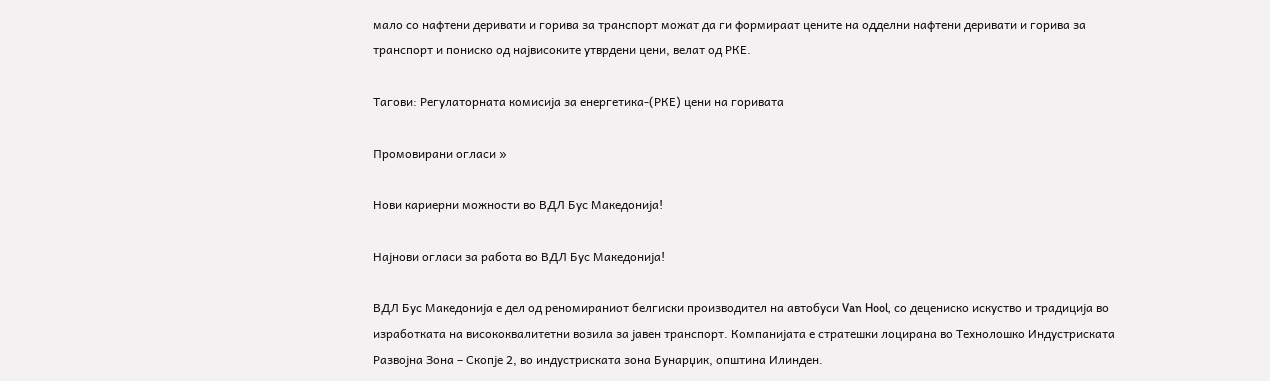мало со нафтени деривати и горива за транспорт можат да ги формираат цените на одделни нафтени деривати и горива за транспорт и пониско од највисоките утврдени цени, велат од РКЕ.

Тагови: Регулаторната комисија за енергетика-(РКЕ) цени на горивата

Промовирани огласи »

Нови кариерни можности во ВДЛ Бус Македонија!

Најнови огласи за работа во ВДЛ Бус Македонија!

ВДЛ Бус Македонија е дел од реномираниот белгиски производител на автобуси Van Hool, со децениско искуство и традиција во изработката на висококвалитетни возила за јавен транспорт. Компанијата е стратешки лоцирана во Технолошко Индустриската Развојна Зона – Скопје 2, во индустриската зона Бунарџик, општина Илинден.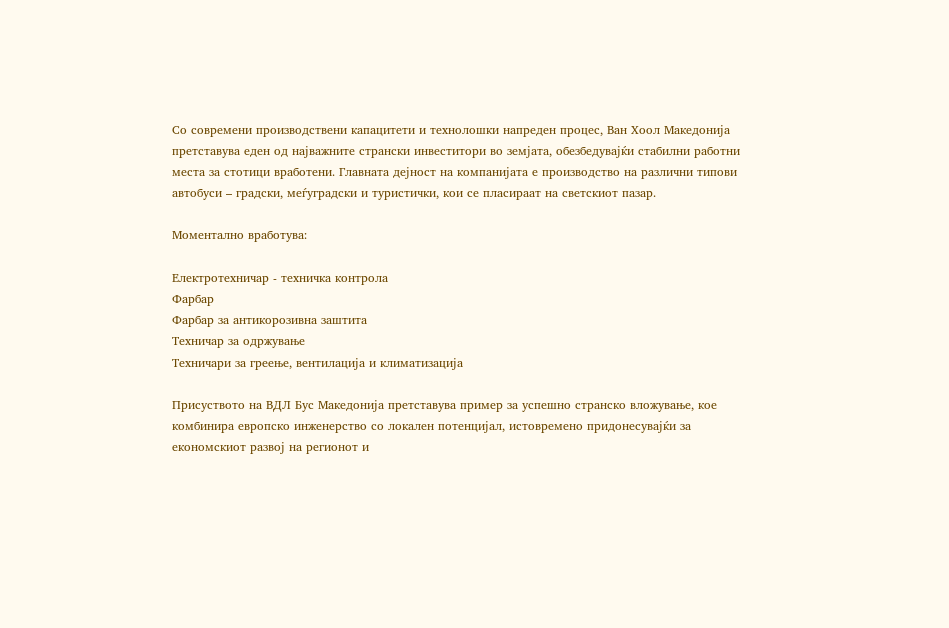Со современи производствени капацитети и технолошки напреден процес, Ван Хоол Македонија претставува еден од најважните странски инвеститори во земјата, обезбедувајќи стабилни работни места за стотици вработени. Главната дејност на компанијата е производство на различни типови автобуси – градски, меѓуградски и туристички, кои се пласираат на светскиот пазар.

Моментално вработува:

Електротехничар - техничка контрола
Фарбар
Фарбар за антикорозивна заштита
Техничар за одржување
Техничари за греење, вентилација и климатизација

Присуството на ВДЛ Бус Македонија претставува пример за успешно странско вложување, кое комбинира европско инженерство со локален потенцијал, истовремено придонесувајќи за економскиот развој на регионот и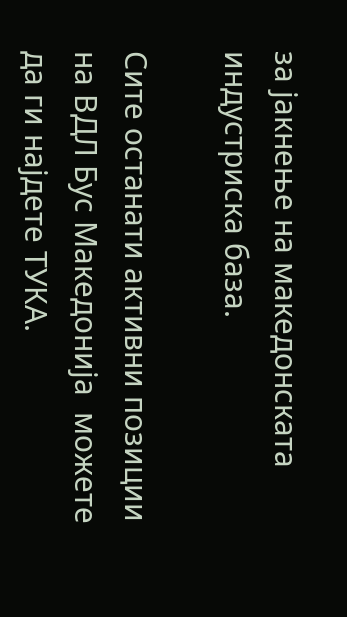за јакнење на македонската индустриска база.

Сите останати активни позиции на ВДЛ Бус Македонија  можете да ги најдете ТУКА.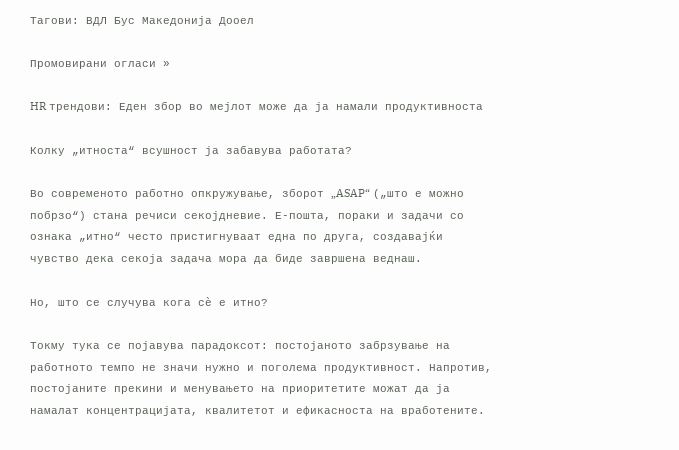Тагови: ВДЛ Бус Македонија Дооел

Промовирани огласи »

HR трендови: Еден збор во мејлот може да ја намали продуктивноста

Колку „итноста“ всушност ја забавува работата?

Во современото работно опкружување, зборот „ASAP“ („што е можно побрзо“) стана речиси секојдневие. Е-пошта, пораки и задачи со ознака „итно“ често пристигнуваат една по друга, создавајќи чувство дека секоја задача мора да биде завршена веднаш.

Но, што се случува кога сè е итно?

Токму тука се појавува парадоксот: постојаното забрзување на работното темпо не значи нужно и поголема продуктивност. Напротив, постојаните прекини и менувањето на приоритетите можат да ја намалат концентрацијата, квалитетот и ефикасноста на вработените.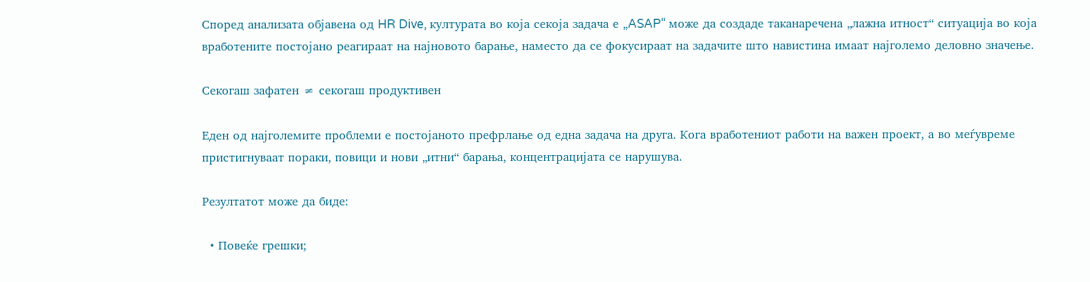Според анализата објавена од HR Dive, културата во која секоја задача е „ASAP“ може да создаде таканаречена „лажна итност“ ситуација во која вработените постојано реагираат на најновото барање, наместо да се фокусираат на задачите што навистина имаат најголемо деловно значење.

Секогаш зафатен ≠ секогаш продуктивен

Еден од најголемите проблеми е постојаното префрлање од една задача на друга. Кога вработениот работи на важен проект, а во меѓувреме пристигнуваат пораки, повици и нови „итни“ барања, концентрацијата се нарушува.

Резултатот може да биде:

  • Повеќе грешки;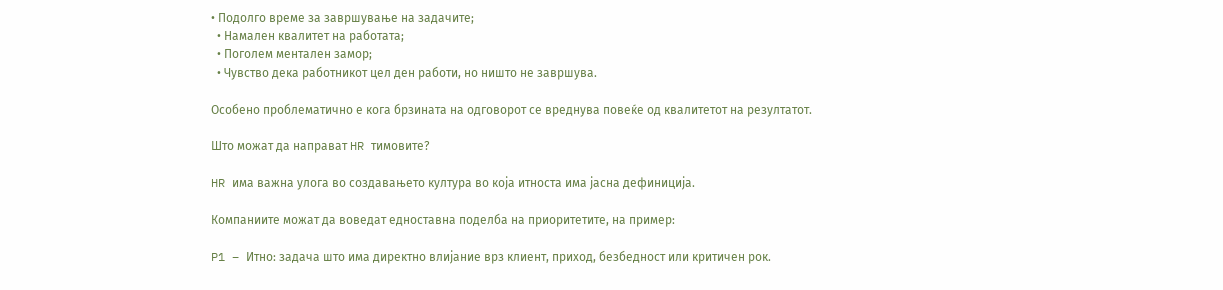• Подолгo време за завршување на задачите;
  • Намален квалитет на работата;
  • Поголем ментален замор;
  • Чувство дека работникот цел ден работи, но ништо не завршува.

Особено проблематично е кога брзината на одговорот се вреднува повеќе од квалитетот на резултатот.

Што можат да направат HR тимовите?

HR има важна улога во создавањето култура во која итноста има јасна дефиниција.

Компаниите можат да воведат едноставна поделба на приоритетите, на пример:

P1 – Итно: задача што има директно влијание врз клиент, приход, безбедност или критичен рок.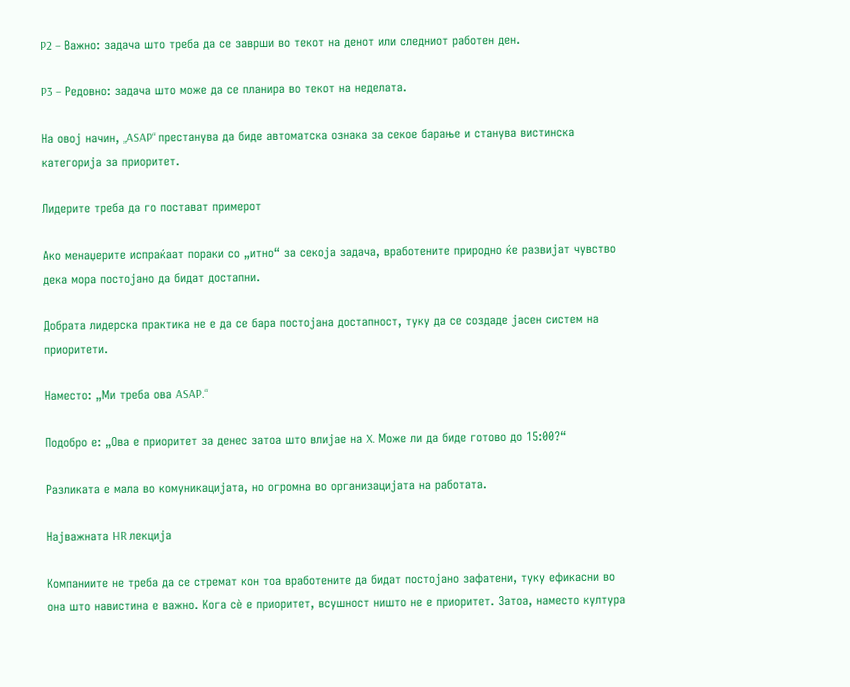P2 – Важно: задача што треба да се заврши во текот на денот или следниот работен ден.

P3 – Редовно: задача што може да се планира во текот на неделата.

На овој начин, „ASAP“ престанува да биде автоматска ознака за секое барање и станува вистинска категорија за приоритет.

Лидерите треба да го постават примерот

Ако менаџерите испраќаат пораки со „итно“ за секоја задача, вработените природно ќе развијат чувство дека мора постојано да бидат достапни.

Добрата лидерска практика не е да се бара постојана достапност, туку да се создаде јасен систем на приоритети.

Наместо: „Ми треба ова ASAP.“

Подобро е: „Ова е приоритет за денес затоа што влијае на X. Може ли да биде готово до 15:00?“

Разликата е мала во комуникацијата, но огромна во организацијата на работата.

Најважната HR лекција

Компаниите не треба да се стремат кон тоа вработените да бидат постојано зафатени, туку ефикасни во она што навистина е важно. Кога сè е приоритет, всушност ништо не е приоритет. Затоа, наместо култура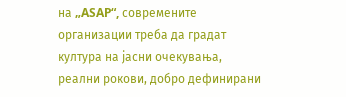на „ASAP“, современите организации треба да градат култура на јасни очекувања, реални рокови, добро дефинирани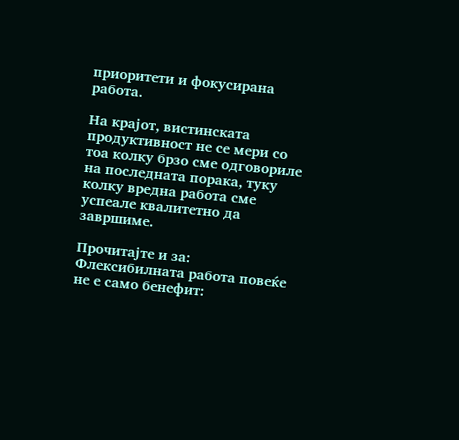приоритети и фокусирана работа.

На крајот, вистинската продуктивност не се мери со тоа колку брзо сме одговориле на последната порака, туку колку вредна работа сме успеале квалитетно да завршиме.

Прочитајте и за: Флексибилната работа повеќе не е само бенефит: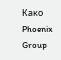Како Phoenix Group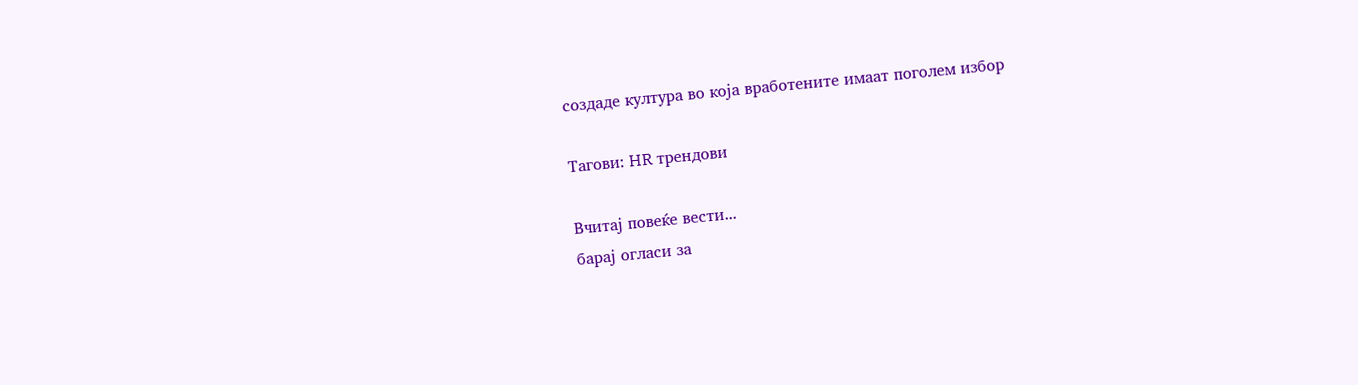создаде култура во која вработените имаат поголем избор

Тагови: HR трендови

Вчитај повеќе вести...
барај огласи за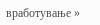вработување »